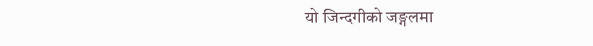यो जिन्दगीको जङ्गलमा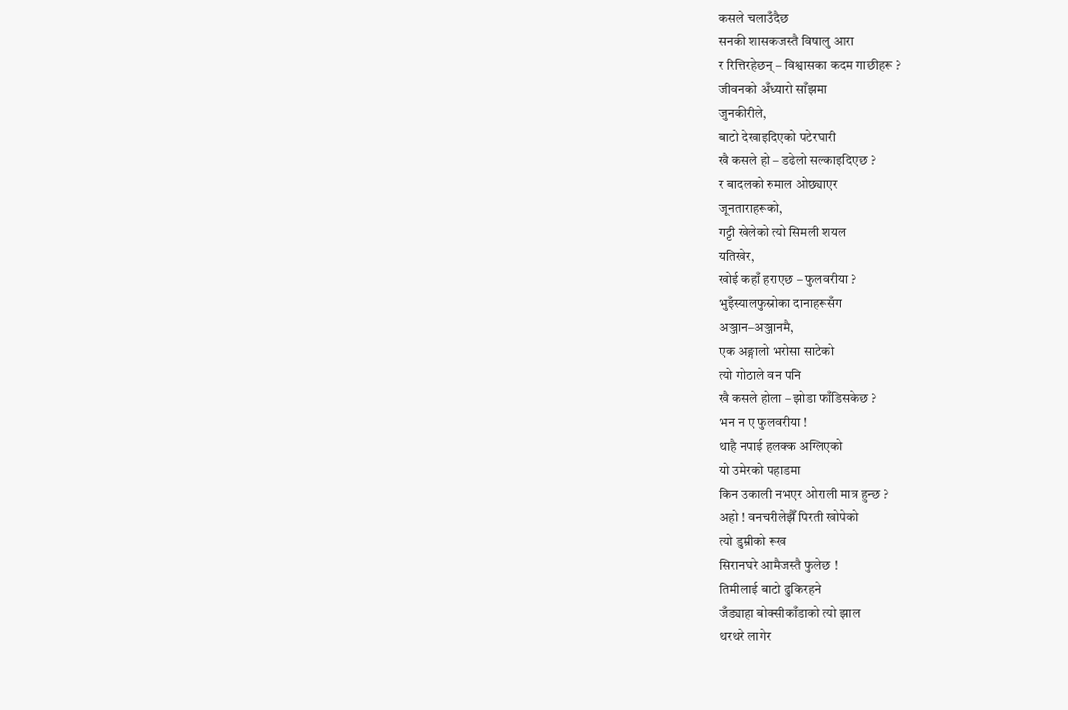कसले चलाउँदैछ
सनकी शासकजस्तै विषालु आरा
र रित्तिरहेछन् – विश्वासका कदम गाछीहरू ?
जीवनको अँध्यारो साँझमा
जुनकीरीले,
बाटो देखाइदिएको पटेरघारी
खै कसले हो – डढेलो सल्काइदिएछ ?
र बादलको रुमाल ओछ्याएर
जूनताराहरूको,
गट्टी खेलेको त्यो सिमली शयल
यतिखेर,
खोई कहाँ हराएछ – फुलवरीया ?
भुइँस्यालफुस्रोका दानाहरूसँग
अञ्जान–अञ्जानमै,
एक अङ्गालो भरोसा साटेको
त्यो गोठाले वन पनि
खै कसले होला – झोडा फाँडिसकेछ ?
भन न ए फुलवरीया !
थाहै नपाई हलक्क अग्लिएको
यो उमेरको पहाडमा
किन उकाली नभएर ओराली मात्र हुन्छ ?
अहो ! वनचरीलेझैँ पिरती खोपेको
त्यो डुम्रीको रूख
सिरानघरे आमैजस्तै फुलेछ !
तिमीलाई बाटो ढुकिरहने
जँड्याहा बोक्सीकाँडाको त्यो झाल
थरथरे लागेर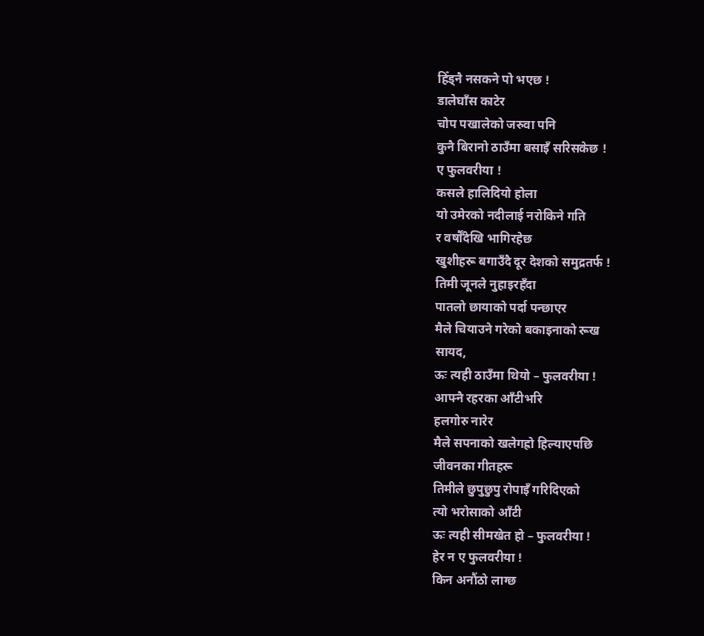हिँड्नै नसकने पो भएछ !
डालेघाँस काटेर
चोप पखालेको जरुवा पनि
कुनै बिरानो ठाउँमा बसाइँ सरिसकेछ !
ए फुलवरीया !
कसले हालिदियो होला
यो उमेरको नदीलाई नरोकिने गति
र वर्षौँदेखि भागिरहेछ
खुशीहरू बगाउँदै दूर देशको समुद्रतर्फ !
तिमी जूनले नुहाइरहँदा
पातलो छायाको पर्दा पन्छाएर
मैले चियाउने गरेको बकाइनाको रूख
सायद,
ऊः त्यही ठाउँमा थियो – फुलवरीया !
आफ्नै रहरका आँटीभरि
हलगोरु नारेर
मैले सपनाको खलेगह्रो हिल्याएपछि
जीवनका गीतहरू
तिमीले छुपुछुपु रोपाइँ गरिदिएको
त्यो भरोसाको आँटी
ऊः त्यही सीमखेत हो – फुलवरीया !
हेर न ए फुलवरीया !
किन अनौंठो लाग्छ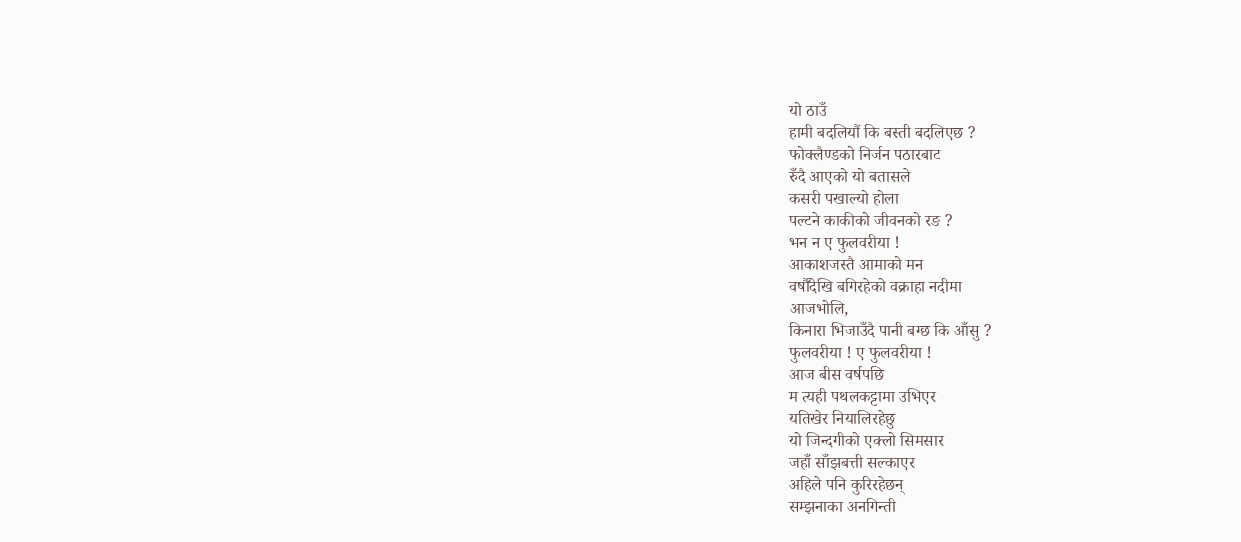यो ठाउँ
हामी बदलियौं कि बस्ती बदलिएछ ?
फोक्लैण्डको निर्जन पठारबाट
रुँदै आएको यो बतासले
कसरी पखाल्यो होला
पल्टने काकीको जीवनको रङ ?
भन न ए फुलवरीया !
आकाशजस्तै आमाको मन
वर्षौँदेखि बगिरहेको वक्राहा नदीमा
आजभोलि,
किनारा भिजाउँदै पानी बग्छ कि आँसु ?
फुलवरीया ! ए फुलवरीया !
आज बीस वर्षपछि
म त्यही पथलकट्टामा उभिएर
यतिखेर नियालिरहेछु
यो जिन्दगीको एक्लो सिमसार
जहाँ साँझबत्ती सल्काएर
अहिले पनि कुरिरहेछन्
सम्झनाका अनगिन्ती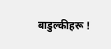बाडुल्कीहरू !